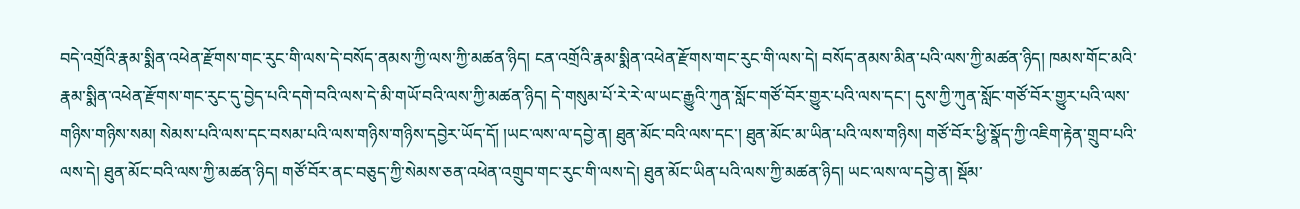བདེ་འགྲོའི་རྣམ་སྨིན་འཕེན་རྫོགས་གང་རུང་གི་ལས་དེ་བསོད་ནམས་ཀྱི་ལས་ཀྱི་མཚན་ཉིད། ངན་འགྲོའི་རྣམ་སྨིན་འཕེན་རྫོགས་གང་རུང་གི་ལས་དེ། བསོད་ནམས་མིན་པའི་ལས་ཀྱི་མཚན་ཉིད། ཁམས་གོང་མའི་རྣམ་སྨིན་འཕེན་རྫོགས་གང་རུང་དུ་བྱེད་པའི་དགེ་བའི་ལས་དེ་མི་གཡོ་བའི་ལས་ཀྱི་མཚན་ཉིད། དེ་གསུམ་པོ་རེ་རེ་ལ་ཡང་རྒྱུའི་ཀུན་སློང་གཙོ་བོར་གྱུར་པའི་ལས་དང་། དུས་ཀྱི་ཀུན་སློང་གཙོ་བོར་གྱུར་པའི་ལས་གཉིས་གཉིས་སམ། སེམས་པའི་ལས་དང་བསམ་པའི་ལས་གཉིས་གཉིས་དབྱེར་ཡོད་དོ། །ཡང་ལས་ལ་དབྱེ་ན། ཐུན་མོང་བའི་ལས་དང་། ཐུན་མོང་མ་ཡིན་པའི་ལས་གཉིས། གཙོ་བོར་ཕྱི་སྣོད་ཀྱི་འཇིག་རྟེན་གྲུབ་པའི་ལས་དེ། ཐུན་མོང་བའི་ལས་ཀྱི་མཚན་ཉིད། གཙོ་བོར་ནང་བཅུད་ཀྱི་སེམས་ཅན་འཕེན་འགྲུབ་གང་རུང་གི་ལས་དེ། ཐུན་མོང་ཡིན་པའི་ལས་ཀྱི་མཚན་ཉིད། ཡང་ལས་ལ་དབྱེ་ན། སྡོམ་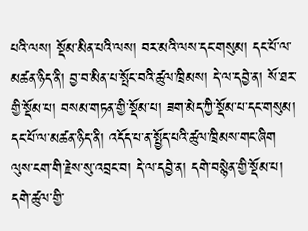པའི་ལས། སྡོམ་མིན་པའི་ལས། བར་མའི་ལས་དང་གསུམ། དང་པོ་ལ་མཚན་ཉིད་ནི། བྱ་བ་མིན་པ་སྤོང་བའི་ཚུལ་ཁྲིམས། དེ་ལ་དབྱེ་ན། སོ་ཐར་གྱི་སྡོམ་པ། བསམ་གཏན་གྱི་སྡོམ་པ། ཟག་མེད་ཀྱི་སྡོམ་པ་དང་གསུམ། དང་པོ་ལ་མཚན་ཉིད་ནི། འདོད་པ་ན་སྤྱོད་པའི་ཚུལ་ཁྲིམས་གང་ཞིག ལུས་ངག་གི་རྗེས་སུ་འབྲང་བ། དེ་ལ་དབྱེ་ན། དགེ་བསྙེན་གྱི་སྡོམ་པ། དགེ་ཚུལ་གྱི་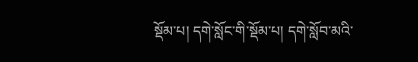སྡོམ་པ། དགེ་སློང་གི་སྡོམ་པ། དགེ་སློབ་མའི་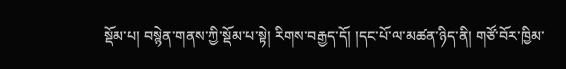སྡོམ་པ། བསྙེན་གནས་ཀྱི་སྡོམ་པ་སྟེ། རིགས་བརྒྱད་དོ། །དང་པོ་ལ་མཚན་ཉིད་ནི། གཙོ་བོར་ཁྱིམ་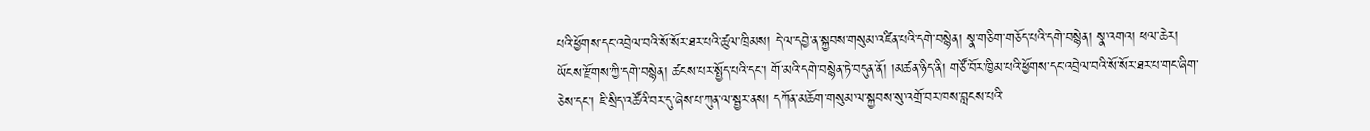པའི་ཕྱོགས་དང་འབྲེལ་བའི་སོ་སོར་ཐར་པའི་ཚུལ་ཁྲིམས། དེ་ལ་དབྱེ་ན་སྐྱབས་གསུམ་འཛིན་པའི་དགེ་བསྙེན། སྣ་གཅིག་གཅོད་པའི་དགེ་བསྙེན། སྣ་འགའ། ཕལ་ཆེར། ཡོངས་རྫོགས་ཀྱི་དགེ་བསྙེན། ཚངས་པར་སྤྱོད་པའི་དང་། གོ་མའི་དགེ་བསྙེན་ཏེ་བདུན་ནོ། །མཚན་ཉིད་ནི། གཙོ་བོར་ཁྱིམ་པའི་ཕྱོགས་དང་འབྲེལ་བའི་སོ་སོར་ཐར་པ་གང་ཞིག་ཅེས་དང་། ཇི་སྲིད་འཚོའི་བར་དུ་ཞེས་པ་ཀུན་ལ་སྦྱར་ནས། དཀོན་མཆོག་གསུམ་ལ་སྐྱབས་སུ་འགྲོ་བར་ཁས་བླངས་པའི་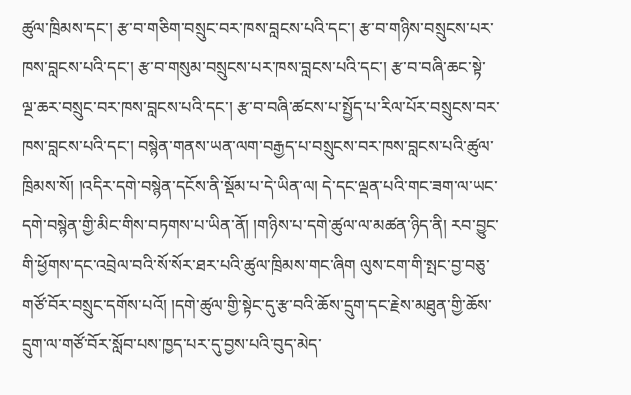ཚུལ་ཁྲིམས་དང་། རྩ་བ་གཅིག་བསྲུང་བར་ཁས་བླངས་པའི་དང་། རྩ་བ་གཉིས་བསྲུངས་པར་ཁས་བླངས་པའི་དང་། རྩ་བ་གསུམ་བསྲུངས་པར་ཁས་བླངས་པའི་དང་། རྩ་བ་བཞི་ཆང་སྟེ་ལྔ་ཆར་བསྲུང་བར་ཁས་བླངས་པའི་དང་། རྩ་བ་བཞི་ཚངས་པ་སྤྱོད་པ་རིལ་པོར་བསྲུངས་བར་ཁས་བླངས་པའི་དང་། བསྙེན་གནས་ཡན་ལག་བརྒྱད་པ་བསྲུངས་བར་ཁས་བླངས་པའི་ཚུལ་ཁྲིམས་སོ། །འདིར་དགེ་བསྙེན་དངོས་ནི་སྡོམ་པ་དེ་ཡིན་ལ། དེ་དང་ལྡན་པའི་གང་ཟག་ལ་ཡང་དགེ་བསྙེན་གྱི་མིང་གིས་བཏགས་པ་ཡིན་ནོ། །གཉིས་པ་དགེ་ཚུལ་ལ་མཚན་ཉིད་ནི། རབ་བྱུང་གི་ཕྱོགས་དང་འབྲེལ་བའི་སོ་སོར་ཐར་པའི་ཚུལ་ཁྲིམས་གང་ཞིག ལུས་ངག་གི་སྤང་བྱ་བཅུ་གཙོ་བོར་བསྲུང་དགོས་པའོ། །དགེ་ཚུལ་གྱི་སྟེང་དུ་རྩ་བའི་ཆོས་དྲུག་དང་རྗེས་མཐུན་གྱི་ཆོས་དྲུག་ལ་གཙོ་བོར་སློབ་པས་ཁྱད་པར་དུ་བྱས་པའི་བུད་མེད་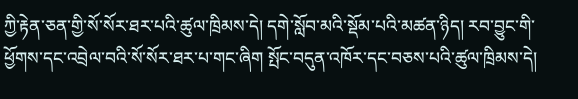ཀྱི་རྟེན་ཅན་གྱི་སོ་སོར་ཐར་པའི་ཚུལ་ཁྲིམས་དེ། དགེ་སློབ་མའི་སྡོམ་པའི་མཚན་ཉིད། རབ་བྱུང་གི་ཕྱོགས་དང་འབྲེལ་བའི་སོ་སོར་ཐར་པ་གང་ཞིག སྤོང་བདུན་འཁོར་དང་བཅས་པའི་ཚུལ་ཁྲིམས་དེ།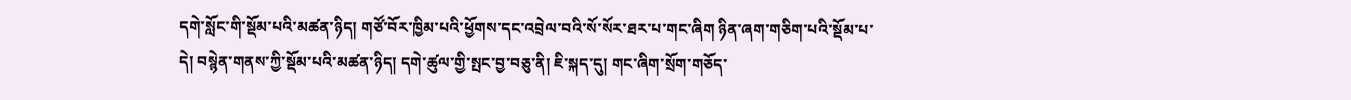དགེ་སློང་གི་སྡོམ་པའི་མཚན་ཉིད། གཙོ་བོར་ཁྱིམ་པའི་ཕྱོགས་དང་འབྲེལ་བའི་སོ་སོར་ཐར་པ་གང་ཞིག ཉིན་ཞག་གཅིག་པའི་སྡོམ་པ་དེ། བསྙེན་གནས་ཀྱི་སྡོམ་པའི་མཚན་ཉིད། དགེ་ཚུལ་གྱི་སྤང་བྱ་བཅུ་ནི། ཇི་སྐད་དུ། གང་ཞིག་སྲོག་གཅོད་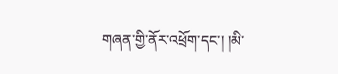གཞན་གྱི་ནོར་འཕྲོག་དང་། །མི་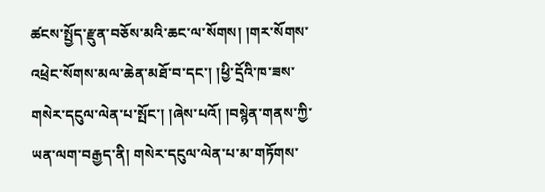ཚངས་སྤྱོད་རྫུན་བཅོས་མའི་ཆང་ལ་སོགས། །གར་སོགས་འཕྲེང་སོགས་མལ་ཆེན་མཐོ་བ་དང་། །ཕྱི་དྲོའི་ཁ་ཟས་གསེར་དངུལ་ལེན་པ་སྤོང་། །ཞེས་པའོ། །བསྙེན་གནས་ཀྱི་ཡན་ལག་བརྒྱད་ནི། གསེར་དངུལ་ལེན་པ་མ་གཏོགས་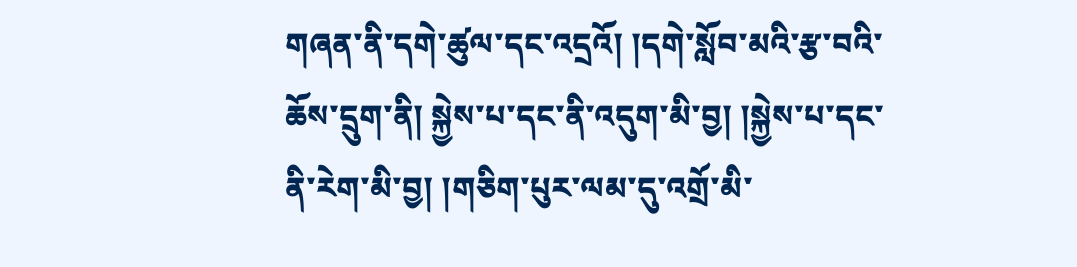གཞན་ནི་དགེ་ཚུལ་དང་འདྲའོ། །དགེ་སློབ་མའི་རྩ་བའི་ཆོས་དྲུག་ནི། སྐྱེས་པ་དང་ནི་འདུག་མི་བྱ། །སྐྱེས་པ་དང་ནི་རེག་མི་བྱ། །གཅིག་པུར་ལམ་དུ་འགྲོ་མི་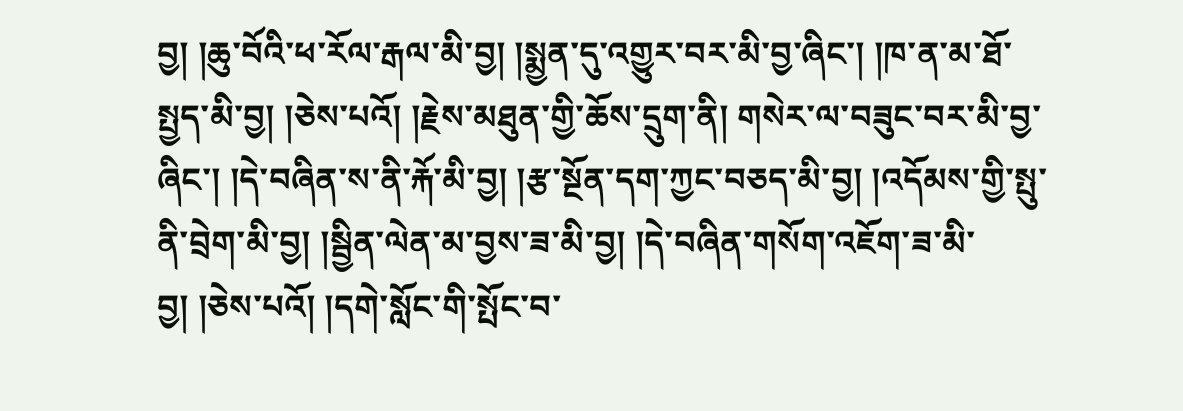བྱ། །ཆུ་བོའི་ཕ་རོལ་རྒལ་མི་བྱ། །སྨྱན་དུ་འགྱུར་བར་མི་བྱ་ཞིང་། །ཁ་ན་མ་ཐོ་སྤྱད་མི་བྱ། །ཅེས་པའོ། །རྗེས་མཐུན་གྱི་ཆོས་དྲུག་ནི། གསེར་ལ་བཟུང་བར་མི་བྱ་ཞིང་། །དེ་བཞིན་ས་ནི་རྐོ་མི་བྱ། །རྩ་སྔོན་དག་ཀྱང་བཅད་མི་བྱ། །འདོམས་གྱི་སྤུ་ནི་བྲེག་མི་བྱ། །སྦྱིན་ལེན་མ་བྱས་ཟ་མི་བྱ། །དེ་བཞིན་གསོག་འཇོག་ཟ་མི་བྱ། །ཅེས་པའོ། །དགེ་སློང་གི་སྤོང་བ་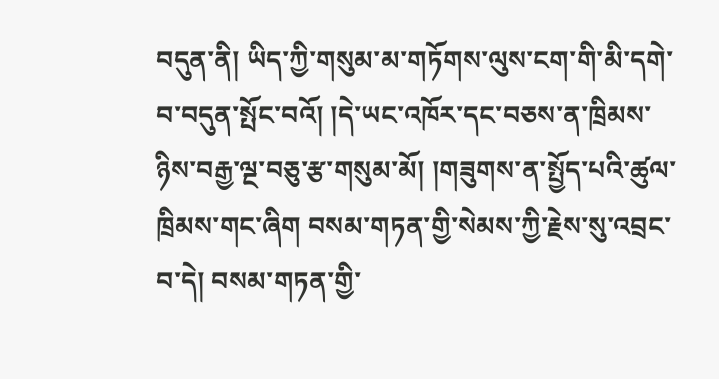བདུན་ནི། ཡིད་ཀྱི་གསུམ་མ་གཏོགས་ལུས་ངག་གི་མི་དགེ་བ་བདུན་སྤོང་བའོ། །དེ་ཡང་འཁོར་དང་བཅས་ན་ཁྲིམས་ཉིས་བརྒྱ་ལྔ་བཅུ་རྩ་གསུམ་མོ། །གཟུགས་ན་སྤྱོད་པའི་ཚུལ་ཁྲིམས་གང་ཞིག བསམ་གཏན་གྱི་སེམས་ཀྱི་རྗེས་སུ་འབྲང་བ་དེ། བསམ་གཏན་གྱི་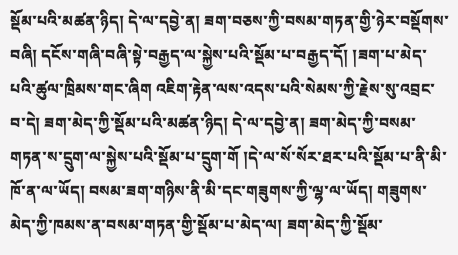སྡོམ་པའི་མཚན་ཉིད། དེ་ལ་དབྱེ་ན། ཟག་བཅས་ཀྱི་བསམ་གཏན་གྱི་ཉེར་བསྡོགས་བཞི། དངོས་གཞི་བཞི་སྟེ་བརྒྱད་ལ་སྐྱེས་པའི་སྡོམ་པ་བརྒྱད་དོ། །ཟག་པ་མེད་པའི་ཚུལ་ཁྲིམས་གང་ཞིག འཇིག་རྟེན་ལས་འདས་པའི་སེམས་ཀྱི་རྗེས་སུ་འབྲང་བ་དེ། ཟག་མེད་ཀྱི་སྡོམ་པའི་མཚན་ཉིད། དེ་ལ་དབྱེ་ན། ཟག་མེད་ཀྱི་བསམ་གཏན་ས་དྲུག་ལ་སྐྱེས་པའི་སྡོམ་པ་དྲུག་གོ །དེ་ལ་སོ་སོར་ཐར་པའི་སྡོམ་པ་ནི་མི་ཁོ་ན་ལ་ཡོད། བསམ་ཟག་གཉིས་ནི་མི་དང་གཟུགས་ཀྱི་ལྷ་ལ་ཡོད། གཟུགས་མེད་ཀྱི་ཁམས་ན་བསམ་གཏན་གྱི་སྡོམ་པ་མེད་ལ། ཟག་མེད་ཀྱི་སྡོམ་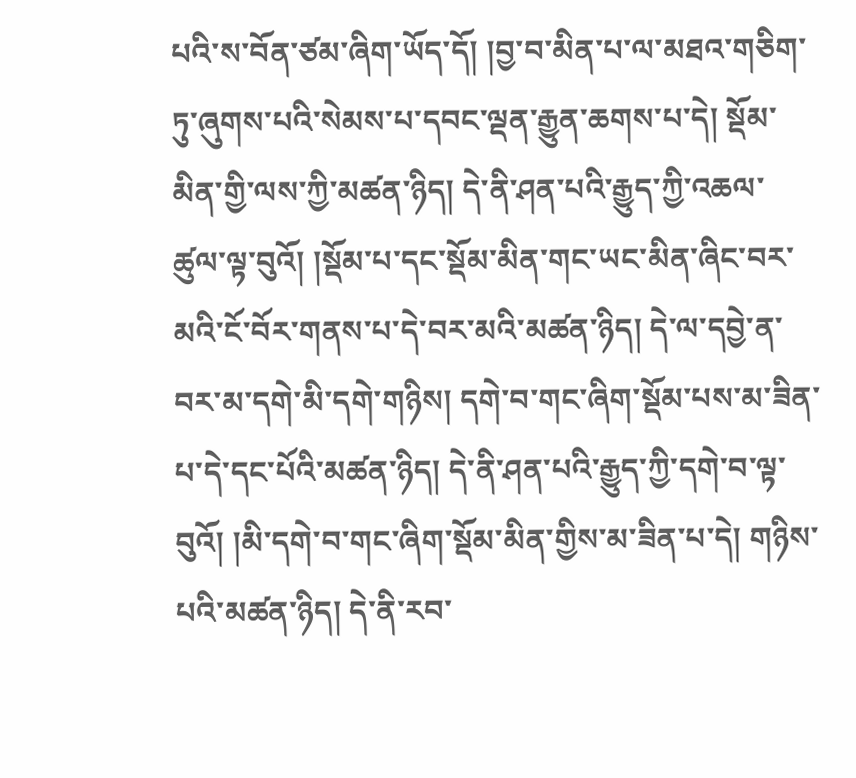པའི་ས་བོན་ཙམ་ཞིག་ཡོད་དོ། །བྱ་བ་མིན་པ་ལ་མཐའ་གཅིག་ཏུ་ཞུགས་པའི་སེམས་པ་དབང་ལྡན་རྒྱུན་ཆགས་པ་དེ། སྡོམ་མིན་གྱི་ལས་ཀྱི་མཚན་ཉིད། དེ་ནི་ཤན་པའི་རྒྱུད་ཀྱི་འཆལ་ཚུལ་ལྟ་བུའོ། །སྡོམ་པ་དང་སྡོམ་མིན་གང་ཡང་མིན་ཞིང་བར་མའི་ངོ་བོར་གནས་པ་དེ་བར་མའི་མཚན་ཉིད། དེ་ལ་དབྱེ་ན་བར་མ་དགེ་མི་དགེ་གཉིས། དགེ་བ་གང་ཞིག་སྡོམ་པས་མ་ཟིན་པ་དེ་དང་པོའི་མཚན་ཉིད། དེ་ནི་ཤན་པའི་རྒྱུད་ཀྱི་དགེ་བ་ལྟ་བུའོ། །མི་དགེ་བ་གང་ཞིག་སྡོམ་མིན་གྱིས་མ་ཟིན་པ་དེ། གཉིས་པའི་མཚན་ཉིད། དེ་ནི་རབ་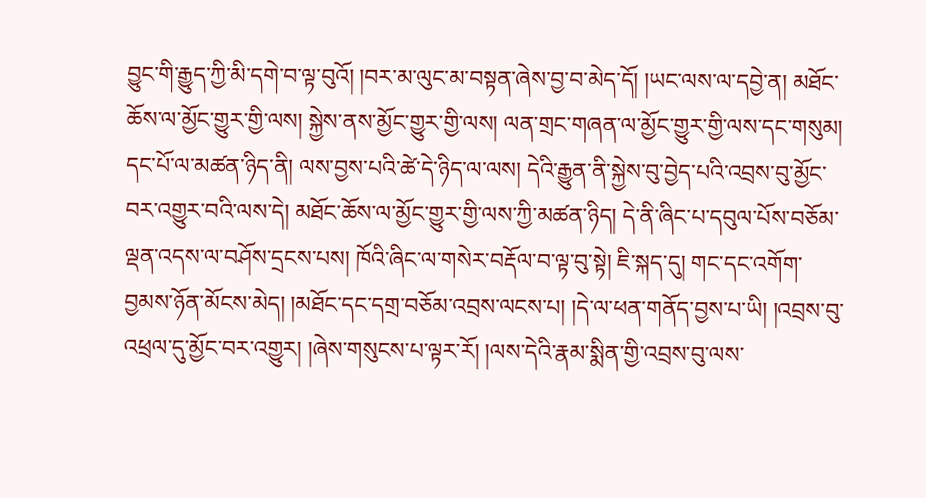བྱུང་གི་རྒྱུད་ཀྱི་མི་དགེ་བ་ལྟ་བུའོ། །བར་མ་ལུང་མ་བསྟན་ཞེས་བྱ་བ་མེད་དོ། །ཡང་ལས་ལ་དབྱེ་ན། མཐོང་ཆོས་ལ་མྱོང་གྱུར་གྱི་ལས། སྐྱེས་ནས་མྱོང་གྱུར་གྱི་ལས། ལན་གྲང་གཞན་ལ་མྱོང་གྱུར་གྱི་ལས་དང་གསུམ། དང་པོ་ལ་མཚན་ཉིད་ནི། ལས་བྱས་པའི་ཚེ་དེ་ཉིད་ལ་ལས། དེའི་རྒྱུན་ནི་སྐྱེས་བུ་བྱེད་པའི་འབྲས་བུ་མྱོང་བར་འགྱུར་བའི་ལས་དེ། མཐོང་ཆོས་ལ་མྱོང་གྱུར་གྱི་ལས་ཀྱི་མཚན་ཉིད། དེ་ནི་ཞིང་པ་དབུལ་པོས་བཅོམ་ལྡན་འདས་ལ་བཤོས་དྲངས་པས། ཁོའི་ཞིང་ལ་གསེར་བརྡོལ་བ་ལྟ་བུ་སྟེ། ཇི་སྐད་དུ། གང་དང་འགོག་བྱམས་ཉོན་མོངས་མེད། །མཐོང་དང་དགྲ་བཅོམ་འབྲས་ལངས་པ། །དེ་ལ་ཕན་གནོད་བྱས་པ་ཡི། །འབྲས་བུ་འཕྲལ་དུ་མྱོང་བར་འགྱུར། །ཞེས་གསུངས་པ་ལྟར་རོ། །ལས་དེའི་རྣམ་སྨིན་གྱི་འབྲས་བུ་ལས་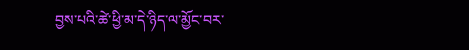བྱས་པའི་ཚེ་ཕྱི་མ་དེ་ཉིད་ལ་མྱོང་བར་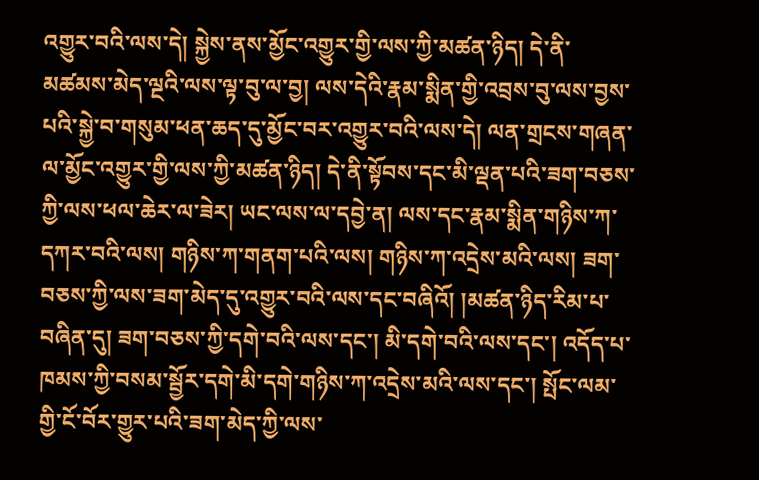འགྱུར་བའི་ལས་དེ། སྐྱེས་ནས་མྱོང་འགྱུར་གྱི་ལས་ཀྱི་མཚན་ཉིད། དེ་ནི་མཚམས་མེད་ལྔའི་ལས་ལྟ་བུ་ལ་བྱ། ལས་དེའི་རྣམ་སྨིན་གྱི་འབྲས་བུ་ལས་བྱས་པའི་སྐྱེ་བ་གསུམ་ཕན་ཆད་དུ་མྱོང་བར་འགྱུར་བའི་ལས་དེ། ལན་གྲངས་གཞན་ལ་མྱོང་འགྱུར་གྱི་ལས་ཀྱི་མཚན་ཉིད། དེ་ནི་སྟོབས་དང་མི་ལྡན་པའི་ཟག་བཅས་ཀྱི་ལས་ཕལ་ཆེར་ལ་ཟེར། ཡང་ལས་ལ་དབྱེ་ན། ལས་དང་རྣམ་སྨིན་གཉིས་ཀ་དཀར་བའི་ལས། གཉིས་ཀ་གནག་པའི་ལས། གཉིས་ཀ་འདྲེས་མའི་ལས། ཟག་བཅས་ཀྱི་ལས་ཟག་མེད་དུ་འགྱུར་བའི་ལས་དང་བཞིའོ། །མཚན་ཉིད་རིམ་པ་བཞིན་དུ། ཟག་བཅས་ཀྱི་དགེ་བའི་ལས་དང་། མི་དགེ་བའི་ལས་དང་། འདོད་པ་ཁམས་ཀྱི་བསམ་སྦྱོར་དགེ་མི་དགེ་གཉིས་ཀ་འདྲེས་མའི་ལས་དང་། སྤོང་ལམ་གྱི་ངོ་བོར་གྱུར་པའི་ཟག་མེད་ཀྱི་ལས་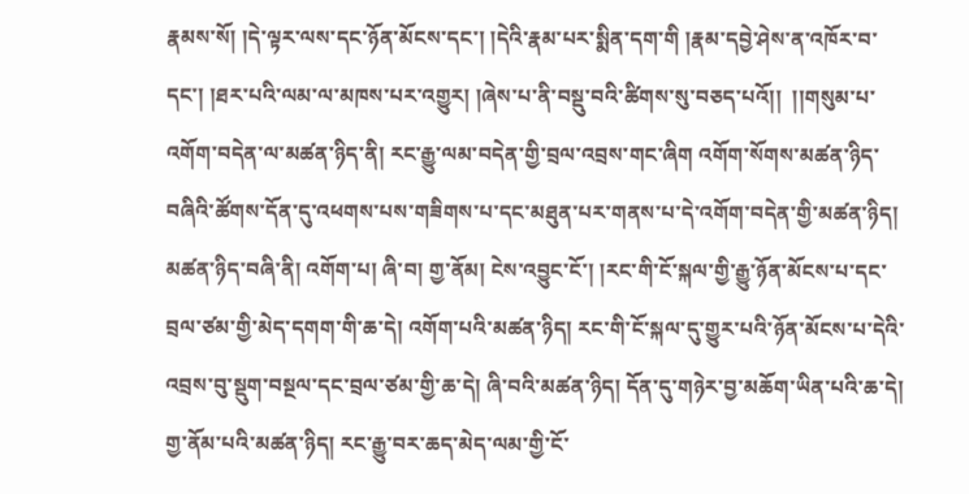རྣམས་སོ། །དེ་ལྟར་ལས་དང་ཉོན་མོངས་དང་། །དེའི་རྣམ་པར་སྨིན་དག་གི །རྣམ་དབྱེ་ཤེས་ན་འཁོར་བ་དང་། །ཐར་པའི་ལམ་ལ་མཁས་པར་འགྱུར། །ཞེས་པ་ནི་བསྡུ་བའི་ཚིགས་སུ་བཅད་པའོ།།  །།གསུམ་པ་འགོག་བདེན་ལ་མཚན་ཉིད་ནི། རང་རྒྱུ་ལམ་བདེན་གྱི་བྲལ་འབྲས་གང་ཞིག འགོག་སོགས་མཚན་ཉིད་བཞིའི་ཚོགས་དོན་དུ་འཕགས་པས་གཟིགས་པ་དང་མཐུན་པར་གནས་པ་དེ་འགོག་བདེན་གྱི་མཚན་ཉིད། མཚན་ཉིད་བཞི་ནི། འགོག་པ། ཞི་བ། གྱ་ནོམ། ངེས་འབྱུང་ངོ་། །རང་གི་ངོ་སྐལ་གྱི་རྒྱུ་ཉོན་མོངས་པ་དང་བྲལ་ཙམ་གྱི་མེད་དགག་གི་ཆ་དེ། འགོག་པའི་མཚན་ཉིད། རང་གི་ངོ་སྐལ་དུ་གྱུར་པའི་ཉོན་མོངས་པ་དེའི་འབྲས་བུ་སྡུག་བསྔལ་དང་བྲལ་ཙམ་གྱི་ཆ་དེ། ཞི་བའི་མཚན་ཉིད། དོན་དུ་གཉེར་བྱ་མཆོག་ཡིན་པའི་ཆ་དེ། གྱ་ནོམ་པའི་མཚན་ཉིད། རང་རྒྱུ་བར་ཆད་མེད་ལམ་གྱི་ངོ་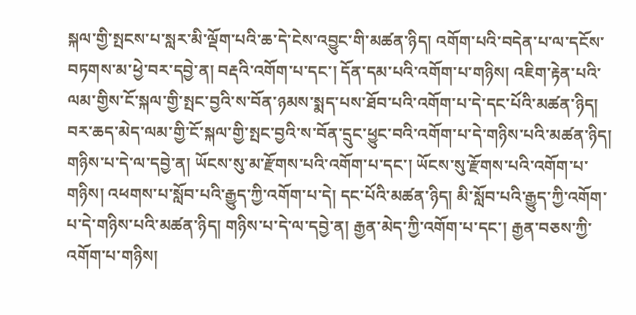སྐལ་གྱི་སྤངས་པ་སླར་མི་ལྡོག་པའི་ཆ་དེ་ངེས་འབྱུང་གི་མཚན་ཉིད། འགོག་པའི་བདེན་པ་ལ་དངོས་བཏགས་མ་ཕྱེ་བར་དབྱེ་ན། བརྡའི་འགོག་པ་དང་། དོན་དམ་པའི་འགོག་པ་གཉིས། འཇིག་རྟེན་པའི་ལམ་གྱིས་ངོ་སྐལ་གྱི་སྤང་བྱའི་ས་བོན་ཉམས་སྨད་པས་ཐོབ་པའི་འགོག་པ་དེ་དང་པོའི་མཚན་ཉིད། བར་ཆད་མེད་ལམ་གྱི་ངོ་སྐལ་གྱི་སྤང་བྱའི་ས་བོན་དྲུང་ཕྱུང་བའི་འགོག་པ་དེ་གཉིས་པའི་མཚན་ཉིད། གཉིས་པ་དེ་ལ་དབྱེ་ན། ཡོངས་སུ་མ་རྫོགས་པའི་འགོག་པ་དང་། ཡོངས་སུ་རྫོགས་པའི་འགོག་པ་གཉིས། འཕགས་པ་སློབ་པའི་རྒྱུད་ཀྱི་འགོག་པ་དེ། དང་པོའི་མཚན་ཉིད། མི་སློབ་པའི་རྒྱུད་ཀྱི་འགོག་པ་དེ་གཉིས་པའི་མཚན་ཉིད། གཉིས་པ་དེ་ལ་དབྱེ་ན། རྒྱན་མེད་ཀྱི་འགོག་པ་དང་། རྒྱན་བཅས་ཀྱི་འགོག་པ་གཉིས།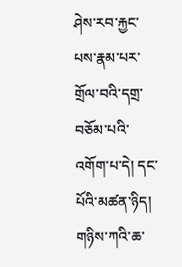ཤེས་རབ་རྐྱང་པས་རྣམ་པར་གྲོལ་བའི་དགྲ་བཅོམ་པའི་འགོག་པ་དེ། དང་པོའི་མཚན་ཉིད། གཉིས་ཀའི་ཆ་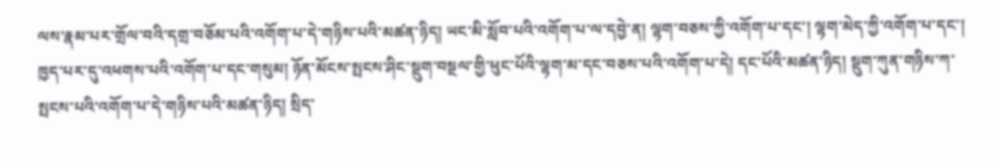ལས་རྣམ་པར་གྲོལ་བའི་དགྲ་བཅོམ་པའི་འགོག་པ་དེ་གཉིས་པའི་མཚན་ཉིད། ཡང་མི་སློབ་པའི་འགོག་པ་ལ་དབྱེ་ན། ལྷག་བཅས་ཀྱི་འགོག་པ་དང་། ལྷག་མེད་ཀྱི་འགོག་པ་དང་། ཁྱད་པར་དུ་འཕགས་པའི་འགོག་པ་དང་གསུམ། ཉོན་མོངས་སྤངས་ཤིང་སྡུག་བསྔལ་གྱི་ཕུང་པོའི་ལྷག་མ་དང་བཅས་པའི་འགོག་པ་དེ། དང་པོའི་མཚན་ཉིད། སྡུག་ཀུན་གཉིས་ཀ་སྤངས་པའི་འགོག་པ་དེ་གཉིས་པའི་མཚན་ཉིད། སྲིད་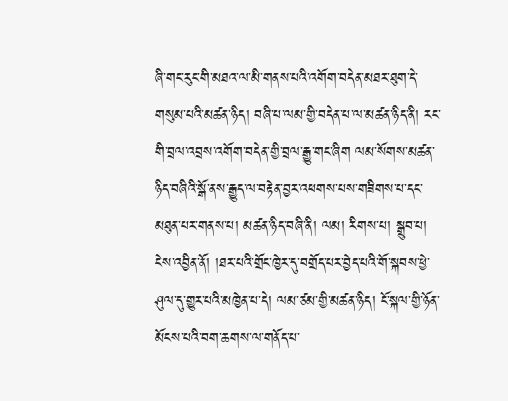ཞི་གང་རུང་གི་མཐའ་ལ་མི་གནས་པའི་འགོག་བདེན་མཐར་ཐུག་དེ་གསུམ་པའི་མཚན་ཉིད། བཞི་པ་ལམ་གྱི་བདེན་པ་ལ་མཚན་ཉིད་ནི། རང་གི་བྲལ་འབྲས་འགོག་བདེན་གྱི་བྲལ་རྒྱུ་གང་ཞིག ལམ་སོགས་མཚན་ཉིད་བཞིའི་སྒོ་ནས་རྒྱུད་ལ་བརྟེན་བྱར་འཕགས་པས་གཟིགས་པ་དང་མཐུན་པར་གནས་པ། མཚན་ཉིད་བཞི་ནི། ལམ། རིགས་པ། སྒྲུབ་པ། ངེས་འབྱིན་ནོ། །ཐར་པའི་གྲོང་ཁྱེར་དུ་བགྲོད་པར་བྱེད་པའི་གོ་སྐབས་ཕྱེ་ཤུལ་དུ་གྱུར་པའི་མཁྱེན་པ་དེ། ལམ་ཙམ་གྱི་མཚན་ཉིད། ངོ་སྐལ་གྱི་ཉོན་མོངས་པའི་བག་ཆགས་ལ་གནོད་པ་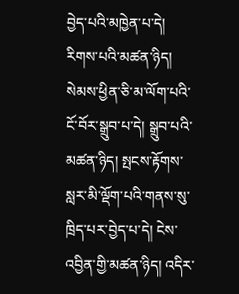བྱེད་པའི་མཁྱེན་པ་དེ། རིགས་པའི་མཚན་ཉིད། སེམས་ཕྱིན་ཅི་མ་ལོག་པའི་ངོ་བོར་སྒྲུབ་པ་དེ། སྒྲུབ་པའི་མཚན་ཉིད། སྤངས་རྟོགས་སླར་མི་ལྡོག་པའི་གནས་སུ་ཁྲིད་པར་བྱེད་པ་དེ། ངེས་འབྱིན་གྱི་མཚན་ཉིད། འདིར་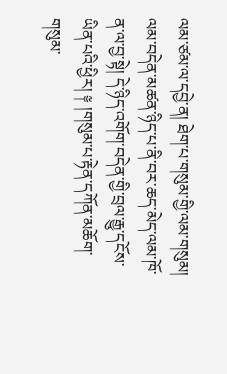ལམ་ཙམ་ལ་དབྱེ་ན། ཐེག་པ་གསུམ་གྱི་ལམ་གསུམ། ལམ་བདེན་མཚན་ཉིད་པ་ནི་བར་ཆད་མེད་ལམ་ཁོ་ན་ལ་བྱ་སྟེ། དེ་ཉིད་འགོག་བདེན་གྱི་བྲལ་རྒྱུ་དངོས་ཡིན་པའི་ཕྱིར། ༈ །གསུམ་པ་རྟེན་དཀོན་མཆོག་གསུམ་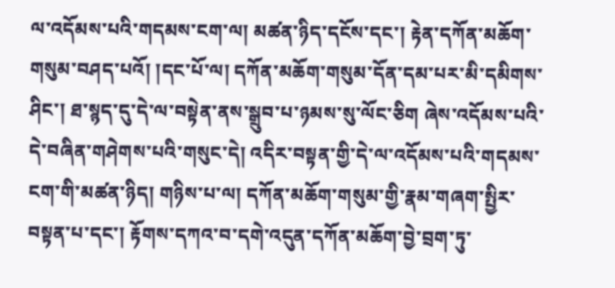ལ་འདོམས་པའི་གདམས་ངག་ལ། མཚན་ཉིད་དངོས་དང་། རྟེན་དཀོན་མཆོག་གསུམ་བཤད་པའོ། །དང་པོ་ལ། དཀོན་མཆོག་གསུམ་དོན་དམ་པར་མི་དམིགས་ཤིང་། ཐ་སྙད་དུ་དེ་ལ་བསྟེན་ནས་སྒྲུབ་པ་ཉམས་སུ་ལོང་ཅིག ཞེས་འདོམས་པའི་དེ་བཞིན་གཤེགས་པའི་གསུང་དེ། འདིར་བསྟན་གྱི་དེ་ལ་འདོམས་པའི་གདམས་ངག་གི་མཚན་ཉིད། གཉིས་པ་ལ། དཀོན་མཆོག་གསུམ་གྱི་རྣམ་གཞག་སྤྱིར་བསྟན་པ་དང་། རྟོགས་དཀའ་བ་དགེ་འདུན་དཀོན་མཆོག་བྱེ་བྲག་ཏུ་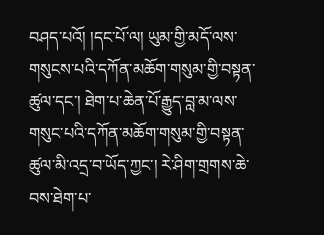བཤད་པའོ། །དང་པོ་ལ། ཡུམ་གྱི་མདོ་ལས་གསུངས་པའི་དཀོན་མཆོག་གསུམ་གྱི་བསྟན་ཚུལ་དང་། ཐེག་པ་ཆེན་པོ་རྒྱུད་བླ་མ་ལས་གསུང་པའི་དཀོན་མཆོག་གསུམ་གྱི་བསྟན་ཚུལ་མི་འདྲ་བ་ཡོད་ཀྱང་། རེ་ཤིག་གྲགས་ཆེ་བས་ཐེག་པ་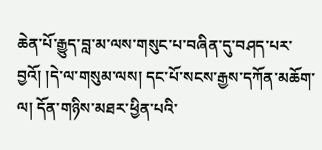ཆེན་པོ་རྒྱུད་བླ་མ་ལས་གསུང་པ་བཞིན་དུ་བཤད་པར་བྱའོ། །དེ་ལ་གསུམ་ལས། དང་པོ་སངས་རྒྱས་དཀོན་མཆོག་ལ། དོན་གཉིས་མཐར་ཕྱིན་པའི་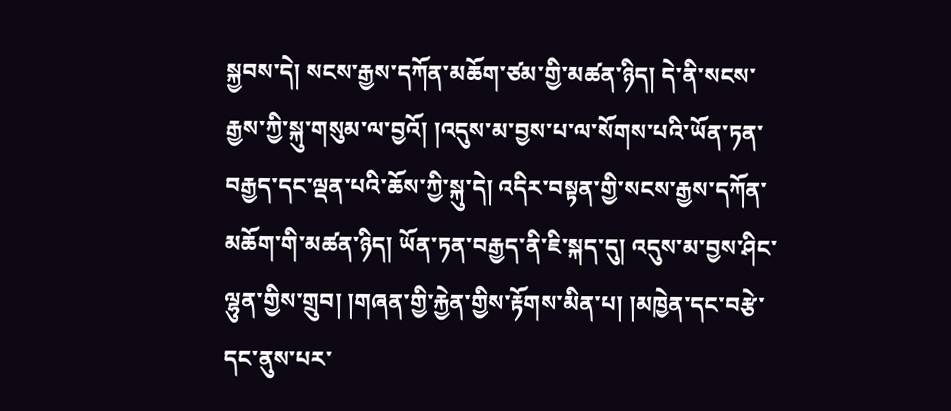སྐྱབས་དེ། སངས་རྒྱས་དཀོན་མཆོག་ཙམ་གྱི་མཚན་ཉིད། དེ་ནི་སངས་རྒྱས་ཀྱི་སྐུ་གསུམ་ལ་བྱའོ། །འདུས་མ་བྱས་པ་ལ་སོགས་པའི་ཡོན་ཏན་བརྒྱད་དང་ལྡན་པའི་ཆོས་ཀྱི་སྐུ་དེ། འདིར་བསྟན་གྱི་སངས་རྒྱས་དཀོན་མཆོག་གི་མཚན་ཉིད། ཡོན་ཏན་བརྒྱད་ནི་ཇི་སྐད་དུ། འདུས་མ་བྱས་ཤིང་ལྷུན་གྱིས་གྲུབ། །གཞན་གྱི་རྐྱེན་གྱིས་རྟོགས་མིན་པ། །མཁྱེན་དང་བརྩེ་དང་ནུས་པར་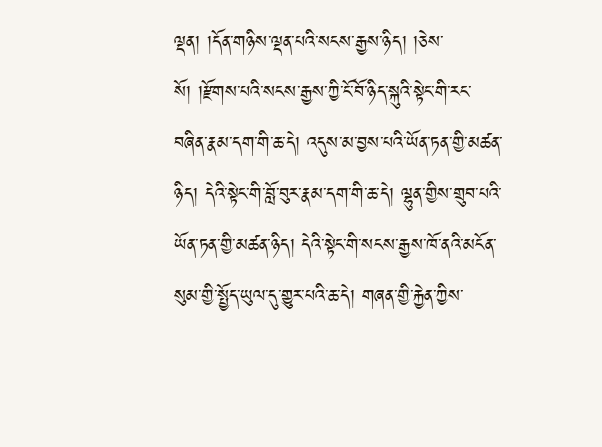ལྡན། །དོན་གཉིས་ལྡན་པའི་སངས་རྒྱས་ཉིད། །ཅེས་སོ། །རྫོགས་པའི་སངས་རྒྱས་ཀྱི་ངོ་བོ་ཉིད་སྐུའི་སྟེང་གི་རང་བཞིན་རྣམ་དག་གི་ཆ་དེ། འདུས་མ་བྱས་པའི་ཡོན་ཏན་གྱི་མཚན་ཉིད། དེའི་སྟེང་གི་བློ་བུར་རྣམ་དག་གི་ཆ་དེ། ལྷུན་གྱིས་གྲུབ་པའི་ཡོན་ཏན་གྱི་མཚན་ཉིད། དེའི་སྟེང་གི་སངས་རྒྱས་ཁོ་ནའི་མངོན་སུམ་གྱི་སྤྱོད་ཡུལ་དུ་གྱུར་པའི་ཆ་དེ། གཞན་གྱི་རྐྱེན་ཀྱིས་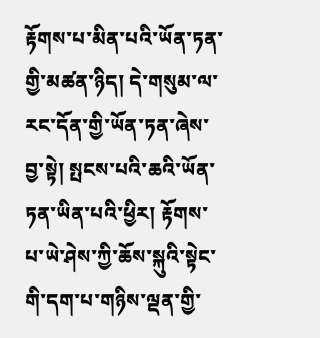རྟོགས་པ་མིན་པའི་ཡོན་ཏན་གྱི་མཚན་ཉིད། དེ་གསུམ་ལ་རང་དོན་གྱི་ཡོན་ཏན་ཞེས་བྱ་སྟེ། སྤངས་པའི་ཆའི་ཡོན་ཏན་ཡིན་པའི་ཕྱིར། རྟོགས་པ་ཡེ་ཤེས་ཀྱི་ཆོས་སྐུའི་སྟེང་གི་དག་པ་གཉིས་ལྡན་གྱི་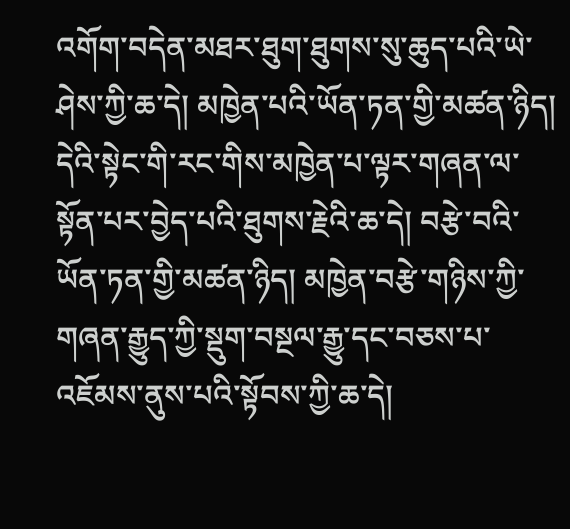འགོག་བདེན་མཐར་ཐུག་ཐུགས་སུ་ཆུད་པའི་ཡེ་ཤེས་ཀྱི་ཆ་དེ། མཁྱེན་པའི་ཡོན་ཏན་གྱི་མཚན་ཉིད། དེའི་སྟེང་གི་རང་གིས་མཁྱེན་པ་ལྟར་གཞན་ལ་སྟོན་པར་བྱེད་པའི་ཐུགས་རྗེའི་ཆ་དེ། བརྩེ་བའི་ཡོན་ཏན་གྱི་མཚན་ཉིད། མཁྱེན་བརྩེ་གཉིས་ཀྱི་གཞན་རྒྱུད་ཀྱི་སྡུག་བསྔལ་རྒྱུ་དང་བཅས་པ་འཇོམས་ནུས་པའི་སྟོབས་ཀྱི་ཆ་དེ།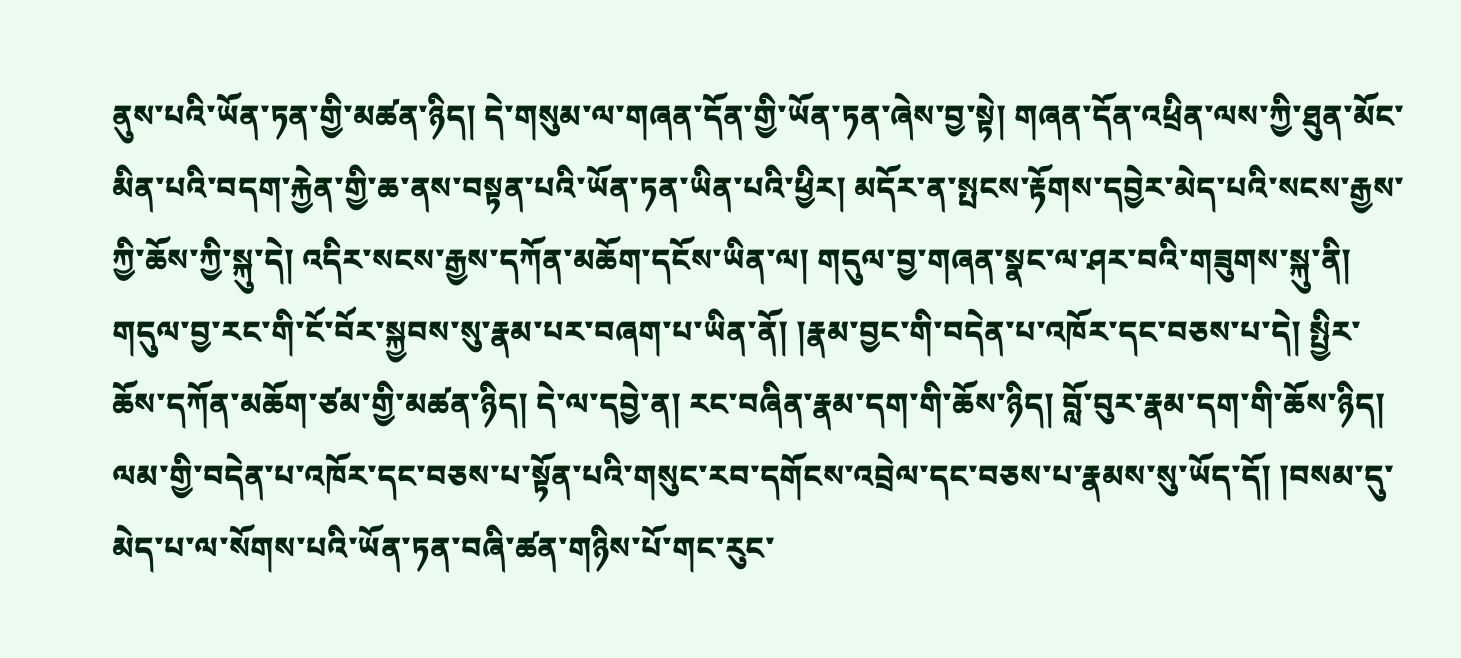ནུས་པའི་ཡོན་ཏན་གྱི་མཚན་ཉིད། དེ་གསུམ་ལ་གཞན་དོན་གྱི་ཡོན་ཏན་ཞེས་བྱ་སྟེ། གཞན་དོན་འཕྲིན་ལས་ཀྱི་ཐུན་མོང་མིན་པའི་བདག་རྐྱེན་གྱི་ཆ་ནས་བསྟན་པའི་ཡོན་ཏན་ཡིན་པའི་ཕྱིར། མདོར་ན་སྤངས་རྟོགས་དབྱེར་མེད་པའི་སངས་རྒྱས་ཀྱི་ཆོས་ཀྱི་སྐུ་དེ། འདིར་སངས་རྒྱས་དཀོན་མཆོག་དངོས་ཡིན་ལ། གདུལ་བྱ་གཞན་སྣང་ལ་ཤར་བའི་གཟུགས་སྐུ་ནི། གདུལ་བྱ་རང་གི་ངོ་བོར་སྐྱབས་སུ་རྣམ་པར་བཞག་པ་ཡིན་ནོ། །རྣམ་བྱང་གི་བདེན་པ་འཁོར་དང་བཅས་པ་དེ། སྤྱིར་ཆོས་དཀོན་མཆོག་ཙམ་གྱི་མཚན་ཉིད། དེ་ལ་དབྱེ་ན། རང་བཞིན་རྣམ་དག་གི་ཆོས་ཉིད། བློ་བུར་རྣམ་དག་གི་ཆོས་ཉིད། ལམ་གྱི་བདེན་པ་འཁོར་དང་བཅས་པ་སྟོན་པའི་གསུང་རབ་དགོངས་འབྲེལ་དང་བཅས་པ་རྣམས་སུ་ཡོད་དོ། །བསམ་དུ་མེད་པ་ལ་སོགས་པའི་ཡོན་ཏན་བཞི་ཚན་གཉིས་པོ་གང་རུང་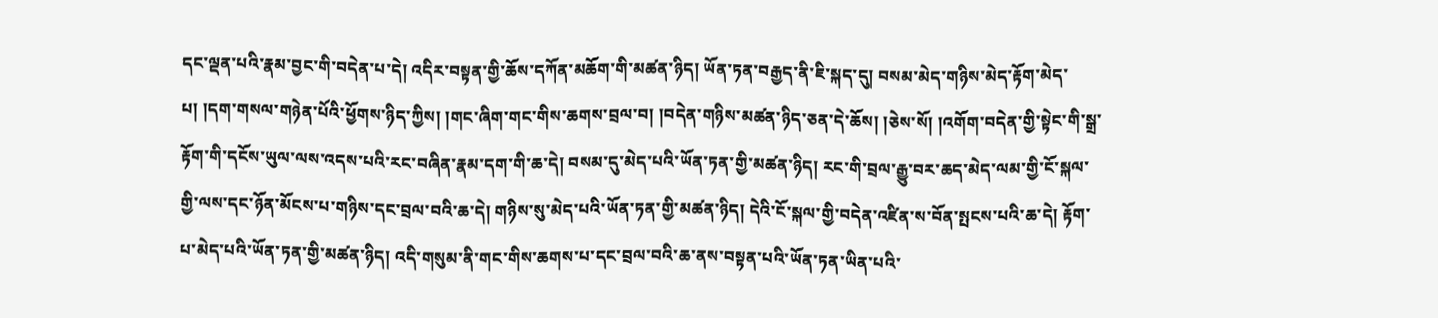དང་ལྡན་པའི་རྣམ་བྱང་གི་བདེན་པ་དེ། འདིར་བསྟན་གྱི་ཆོས་དཀོན་མཆོག་གི་མཚན་ཉིད། ཡོན་ཏན་བརྒྱད་ནི་ཇི་སྐད་དུ། བསམ་མེད་གཉིས་མེད་རྟོག་མེད་པ། །དག་གསལ་གཉེན་པོའི་ཕྱོགས་ཉིད་ཀྱིས། །གང་ཞིག་གང་གིས་ཆགས་བྲལ་བ། །བདེན་གཉིས་མཚན་ཉིད་ཅན་དེ་ཆོས། །ཅེས་སོ། །འགོག་བདེན་གྱི་སྟེང་གི་སྒྲ་རྟོག་གི་དངོས་ཡུལ་ལས་འདས་པའི་རང་བཞིན་རྣམ་དག་གི་ཆ་དེ། བསམ་དུ་མེད་པའི་ཡོན་ཏན་གྱི་མཚན་ཉིད། རང་གི་བྲལ་རྒྱུ་བར་ཆད་མེད་ལམ་གྱི་ངོ་སྐལ་གྱི་ལས་དང་ཉོན་མོངས་པ་གཉིས་དང་བྲལ་བའི་ཆ་དེ། གཉིས་སུ་མེད་པའི་ཡོན་ཏན་གྱི་མཚན་ཉིད། དེའི་ངོ་སྐལ་གྱི་བདེན་འཛིན་ས་བོན་སྤངས་པའི་ཆ་དེ། རྟོག་པ་མེད་པའི་ཡོན་ཏན་གྱི་མཚན་ཉིད། འདི་གསུམ་ནི་གང་གིས་ཆགས་པ་དང་བྲལ་བའི་ཆ་ནས་བསྟན་པའི་ཡོན་ཏན་ཡིན་པའི་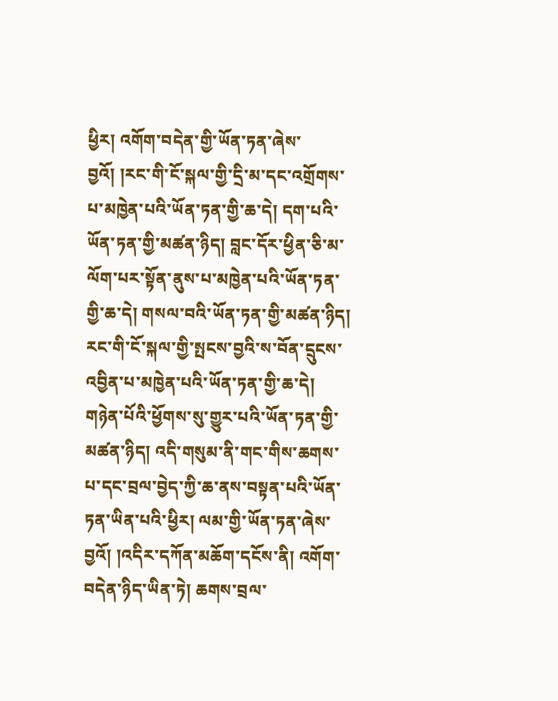ཕྱིར། འགོག་བདེན་གྱི་ཡོན་ཏན་ཞེས་བྱའོ། །རང་གི་ངོ་སྐལ་གྱི་དྲི་མ་དང་འགྲོགས་པ་མཁྱེན་པའི་ཡོན་ཏན་གྱི་ཆ་དེ། དག་པའི་ཡོན་ཏན་གྱི་མཚན་ཉིད། བླང་དོར་ཕྱིན་ཅི་མ་ལོག་པར་སྟོན་ནུས་པ་མཁྱེན་པའི་ཡོན་ཏན་གྱི་ཆ་དེ། གསལ་བའི་ཡོན་ཏན་གྱི་མཚན་ཉིད། རང་གི་ངོ་སྐལ་གྱི་སྤངས་བྱའི་ས་བོན་དྲུངས་འབྱིན་པ་མཁྱེན་པའི་ཡོན་ཏན་གྱི་ཆ་དེ། གཉེན་པོའི་ཕྱོགས་སུ་གྱུར་པའི་ཡོན་ཏན་གྱི་མཚན་ཉིད། འདི་གསུམ་ནི་གང་གིས་ཆགས་པ་དང་བྲལ་བྱེད་ཀྱི་ཆ་ནས་བསྟན་པའི་ཡོན་ཏན་ཡིན་པའི་ཕྱིར། ལམ་གྱི་ཡོན་ཏན་ཞེས་བྱའོ། །འདིར་དཀོན་མཆོག་དངོས་ནི། འགོག་བདེན་ཉིད་ཡིན་ཏེ། ཆགས་བྲལ་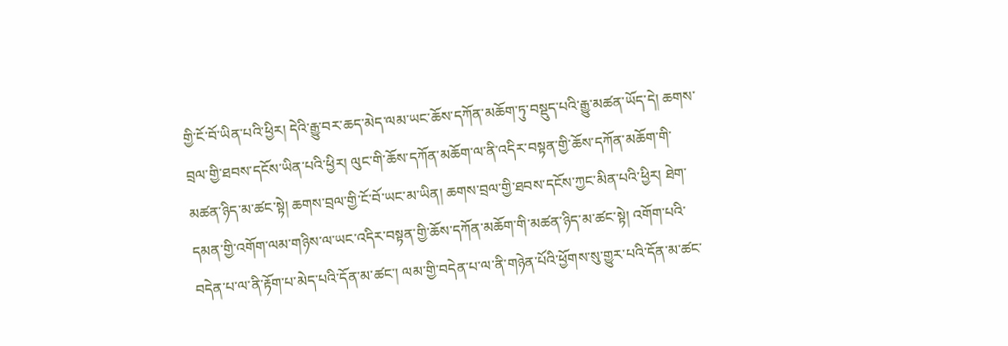གྱི་ངོ་བོ་ཡིན་པའི་ཕྱིར། དེའི་རྒྱུ་བར་ཆད་མེད་ལམ་ཡང་ཆོས་དཀོན་མཆོག་ཏུ་བསྡུད་པའི་རྒྱུ་མཚན་ཡོད་དེ། ཆགས་བྲལ་གྱི་ཐབས་དངོས་ཡིན་པའི་ཕྱིར། ལུང་གི་ཆོས་དཀོན་མཆོག་ལ་ནི་འདིར་བསྟན་གྱི་ཆོས་དཀོན་མཆོག་གི་མཚན་ཉིད་མ་ཚང་སྟེ། ཆགས་བྲལ་གྱི་ངོ་བོ་ཡང་མ་ཡིན། ཆགས་བྲལ་གྱི་ཐབས་དངོས་ཀྱང་མིན་པའི་ཕྱིར། ཐེག་དམན་གྱི་འགོག་ལམ་གཉིས་ལ་ཡང་འདིར་བསྟན་གྱི་ཆོས་དཀོན་མཆོག་གི་མཚན་ཉིད་མ་ཚང་སྟེ། འགོག་པའི་བདེན་པ་ལ་ནི་རྟོག་པ་མེད་པའི་དོན་མ་ཚང་། ལམ་གྱི་བདེན་པ་ལ་ནི་གཉེན་པོའི་ཕྱོགས་སུ་གྱུར་པའི་དོན་མ་ཚང་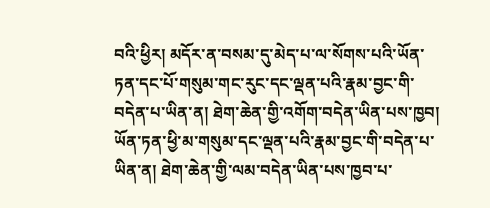བའི་ཕྱིར། མདོར་ན་བསམ་དུ་མེད་པ་ལ་སོགས་པའི་ཡོན་ཏན་དང་པོ་གསུམ་གང་རུང་དང་ལྡན་པའི་རྣམ་བྱང་གི་བདེན་པ་ཡིན་ན། ཐེག་ཆེན་གྱི་འགོག་བདེན་ཡིན་པས་ཁྱབ། ཡོན་ཏན་ཕྱི་མ་གསུམ་དང་ལྡན་པའི་རྣམ་བྱང་གི་བདེན་པ་ཡིན་ན། ཐེག་ཆེན་གྱི་ལམ་བདེན་ཡིན་པས་ཁྱབ་པ་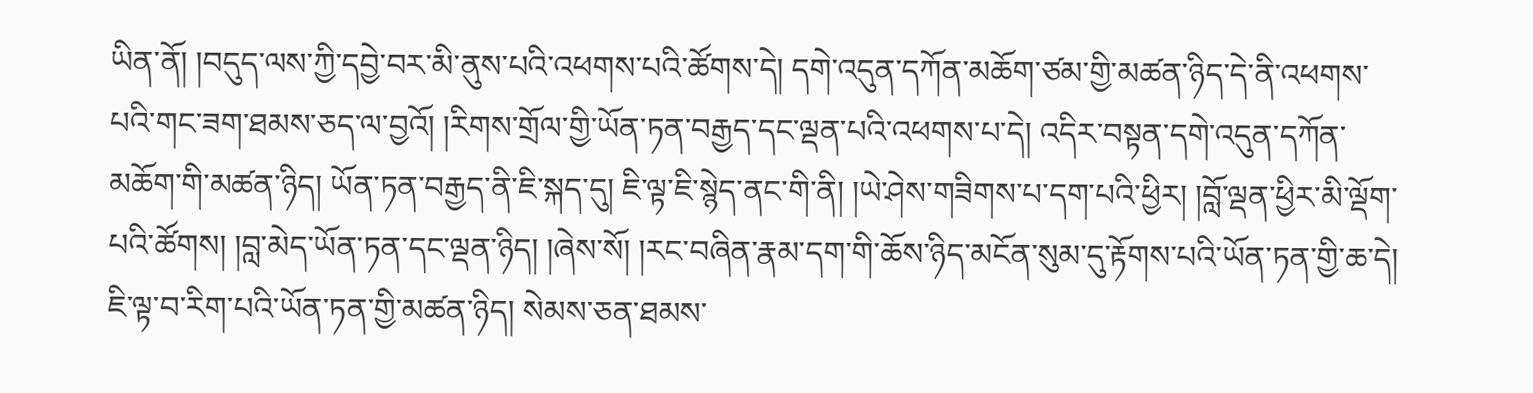ཡིན་ནོ། །བདུད་ལས་ཀྱི་དབྱེ་བར་མི་ནུས་པའི་འཕགས་པའི་ཚོགས་དེ། དགེ་འདུན་དཀོན་མཆོག་ཙམ་གྱི་མཚན་ཉིད་དེ་ནི་འཕགས་པའི་གང་ཟག་ཐམས་ཅད་ལ་བྱའོ། །རིགས་གྲོལ་གྱི་ཡོན་ཏན་བརྒྱད་དང་ལྡན་པའི་འཕགས་པ་དེ། འདིར་བསྟན་དགེ་འདུན་དཀོན་མཆོག་གི་མཚན་ཉིད། ཡོན་ཏན་བརྒྱད་ནི་ཇི་སྐད་དུ། ཇི་ལྟ་ཇི་སྙེད་ནང་གི་ནི། །ཡེ་ཤེས་གཟིགས་པ་དག་པའི་ཕྱིར། །བློ་ལྡན་ཕྱིར་མི་ལྡོག་པའི་ཚོགས། །བླ་མེད་ཡོན་ཏན་དང་ལྡན་ཉིད། །ཞེས་སོ། །རང་བཞིན་རྣམ་དག་གི་ཆོས་ཉིད་མངོན་སུམ་དུ་རྟོགས་པའི་ཡོན་ཏན་གྱི་ཆ་དེ། ཇི་ལྟ་བ་རིག་པའི་ཡོན་ཏན་གྱི་མཚན་ཉིད། སེམས་ཅན་ཐམས་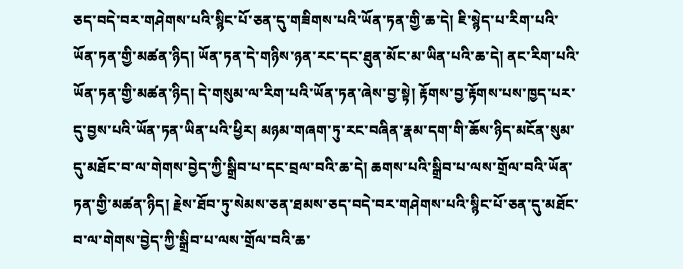ཅད་བདེ་བར་གཤེགས་པའི་སྙིང་པོ་ཅན་དུ་གཟིགས་པའི་ཡོན་ཏན་གྱི་ཆ་དེ། ཇི་སྙེད་པ་རིག་པའི་ཡོན་ཏན་གྱི་མཚན་ཉིད། ཡོན་ཏན་དེ་གཉིས་ཉན་རང་དང་ཐུན་མོང་མ་ཡིན་པའི་ཆ་དེ། ནང་རིག་པའི་ཡོན་ཏན་གྱི་མཚན་ཉིད། དེ་གསུམ་ལ་རིག་པའི་ཡོན་ཏན་ཞེས་བྱ་སྟེ། རྟོགས་བྱ་རྟོགས་པས་ཁྱད་པར་དུ་བྱས་པའི་ཡོན་ཏན་ཡིན་པའི་ཕྱིར། མཉམ་གཞག་ཏུ་རང་བཞིན་རྣམ་དག་གི་ཆོས་ཉིད་མངོན་སུམ་དུ་མཐོང་བ་ལ་གེགས་བྱེད་ཀྱི་སྒྲིབ་པ་དང་བྲལ་བའི་ཆ་དེ། ཆགས་པའི་སྒྲིབ་པ་ལས་གྲོལ་བའི་ཡོན་ཏན་གྱི་མཚན་ཉིད། རྗེས་ཐོབ་ཏུ་སེམས་ཅན་ཐམས་ཅད་བདེ་བར་གཤེགས་པའི་སྙིང་པོ་ཅན་དུ་མཐོང་བ་ལ་གེགས་བྱེད་ཀྱི་སྒྲིབ་པ་ལས་གྲོལ་བའི་ཆ་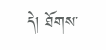དེ། ཐོགས་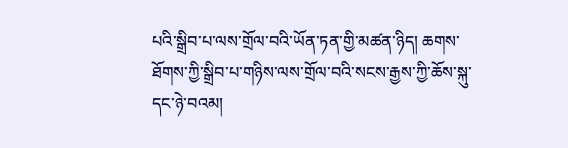པའི་སྒྲིབ་པ་ལས་གྲོལ་བའི་ཡོན་ཏན་གྱི་མཚན་ཉིད། ཆགས་ཐོགས་ཀྱི་སྒྲིབ་པ་གཉིས་ལས་གྲོལ་བའི་སངས་རྒྱས་ཀྱི་ཆོས་སྐུ་དང་ཉེ་བའམ།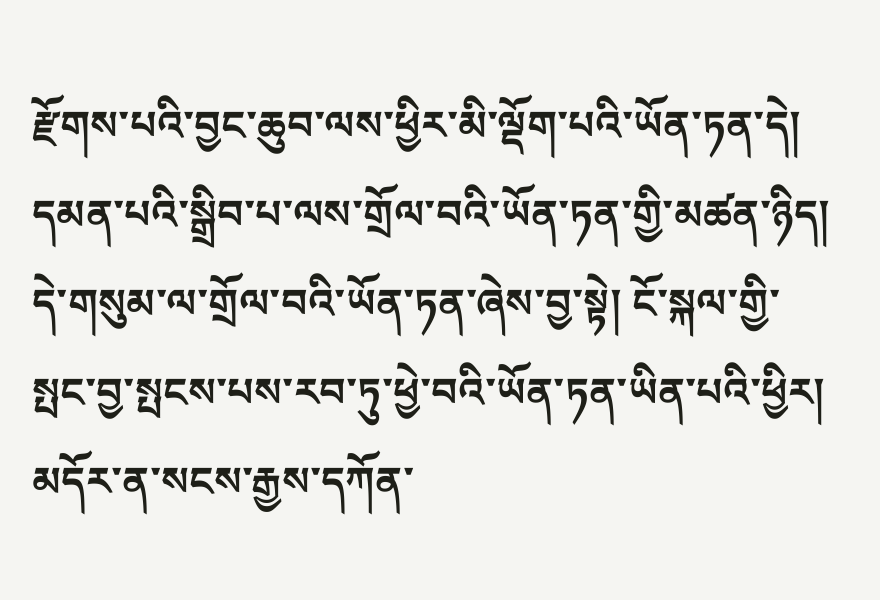རྫོགས་པའི་བྱང་ཆུབ་ལས་ཕྱིར་མི་ལྡོག་པའི་ཡོན་ཏན་དེ། དམན་པའི་སྒྲིབ་པ་ལས་གྲོལ་བའི་ཡོན་ཏན་གྱི་མཚན་ཉིད། དེ་གསུམ་ལ་གྲོལ་བའི་ཡོན་ཏན་ཞེས་བྱ་སྟེ། ངོ་སྐལ་གྱི་སྤང་བྱ་སྤངས་པས་རབ་ཏུ་ཕྱེ་བའི་ཡོན་ཏན་ཡིན་པའི་ཕྱིར། མདོར་ན་སངས་རྒྱས་དཀོན་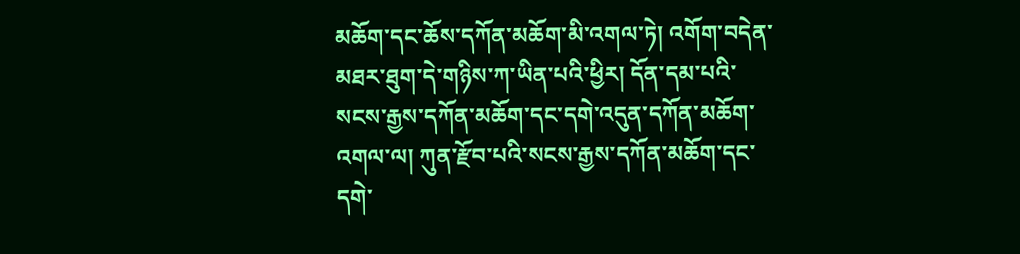མཆོག་དང་ཆོས་དཀོན་མཆོག་མི་འགལ་ཏེ། འགོག་བདེན་མཐར་ཐུག་དེ་གཉིས་ཀ་ཡིན་པའི་ཕྱིར། དོན་དམ་པའི་སངས་རྒྱས་དཀོན་མཆོག་དང་དགེ་འདུན་དཀོན་མཆོག་འགལ་ལ། ཀུན་རྫོབ་པའི་སངས་རྒྱས་དཀོན་མཆོག་དང་དགེ་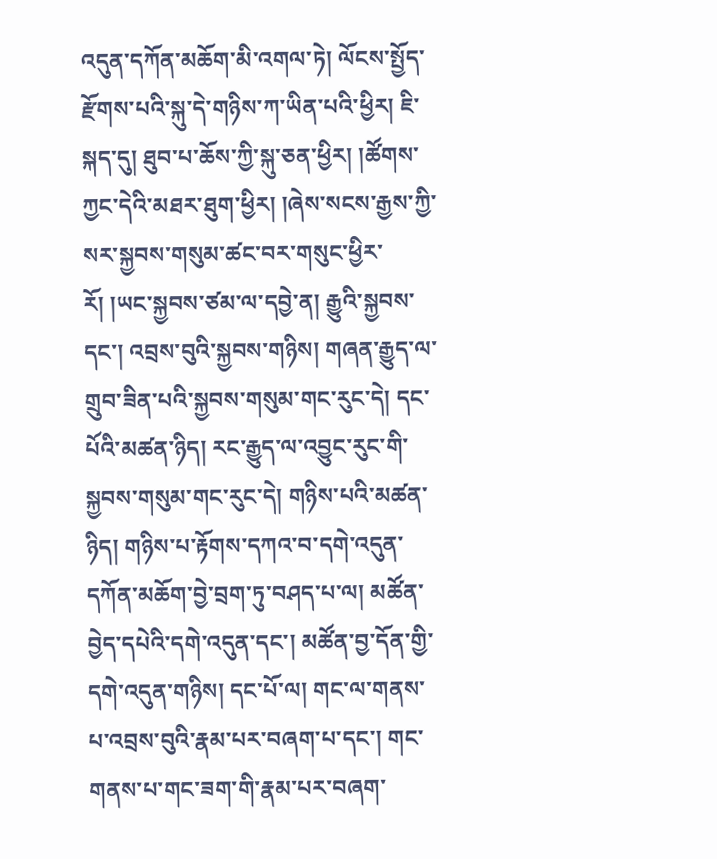འདུན་དཀོན་མཆོག་མི་འགལ་ཏེ། ལོངས་སྤྱོད་རྫོགས་པའི་སྐུ་དེ་གཉིས་ཀ་ཡིན་པའི་ཕྱིར། ཇི་སྐད་དུ། ཐུབ་པ་ཆོས་ཀྱི་སྐུ་ཅན་ཕྱིར། །ཚོགས་ཀྱང་དེའི་མཐར་ཐུག་ཕྱིར། །ཞེས་སངས་རྒྱས་ཀྱི་སར་སྐྱབས་གསུམ་ཚང་བར་གསུང་ཕྱིར་རོ། །ཡང་སྐྱབས་ཙམ་ལ་དབྱེ་ན། རྒྱུའི་སྐྱབས་དང་། འབྲས་བུའི་སྐྱབས་གཉིས། གཞན་རྒྱུད་ལ་གྲུབ་ཟིན་པའི་སྐྱབས་གསུམ་གང་རུང་དེ། དང་པོའི་མཚན་ཉིད། རང་རྒྱུད་ལ་འབྱུང་རུང་གི་སྐྱབས་གསུམ་གང་རུང་དེ། གཉིས་པའི་མཚན་ཉིད། གཉིས་པ་རྟོགས་དཀའ་བ་དགེ་འདུན་དཀོན་མཆོག་བྱེ་བྲག་ཏུ་བཤད་པ་ལ། མཚོན་བྱེད་དཔེའི་དགེ་འདུན་དང་། མཚོན་བྱ་དོན་གྱི་དགེ་འདུན་གཉིས། དང་པོ་ལ། གང་ལ་གནས་པ་འབྲས་བུའི་རྣམ་པར་བཞག་པ་དང་། གང་གནས་པ་གང་ཟག་གི་རྣམ་པར་བཞག་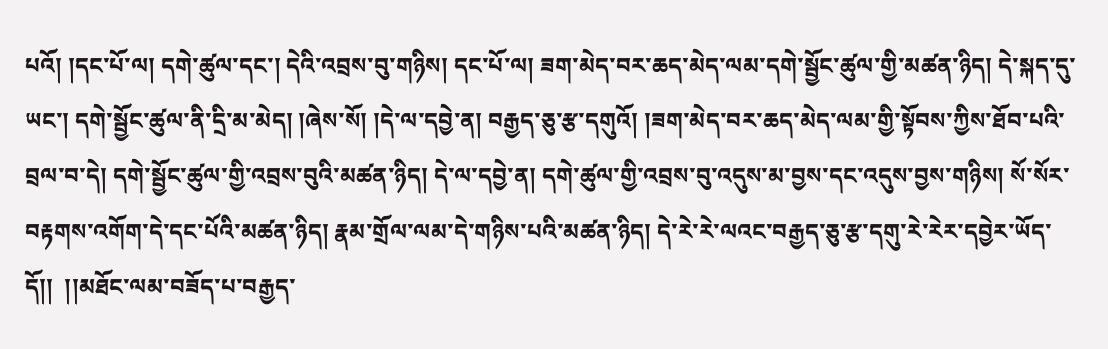པའོ། །དང་པོ་ལ། དགེ་ཚུལ་དང་། དེའི་འབྲས་བུ་གཉིས། དང་པོ་ལ། ཟག་མེད་བར་ཆད་མེད་ལམ་དགེ་སྦྱོང་ཚུལ་གྱི་མཚན་ཉིད། དེ་སྐད་དུ་ཡང་། དགེ་སྦྱོང་ཚུལ་ནི་དྲི་མ་མེད། །ཞེས་སོ། །དེ་ལ་དབྱེ་ན། བརྒྱད་ཅུ་རྩ་དགུའོ། །ཟག་མེད་བར་ཆད་མེད་ལམ་གྱི་སྟོབས་ཀྱིས་ཐོབ་པའི་བྲལ་བ་དེ། དགེ་སྦྱོང་ཚུལ་གྱི་འབྲས་བུའི་མཚན་ཉིད། དེ་ལ་དབྱེ་ན། དགེ་ཚུལ་གྱི་འབྲས་བུ་འདུས་མ་བྱས་དང་འདུས་བྱས་གཉིས། སོ་སོར་བརྟགས་འགོག་དེ་དང་པོའི་མཚན་ཉིད། རྣམ་གྲོལ་ལམ་དེ་གཉིས་པའི་མཚན་ཉིད། དེ་རེ་རེ་ལའང་བརྒྱད་ཅུ་རྩ་དགུ་རེ་རེར་དབྱེར་ཡོད་དོ།།  །།མཐོང་ལམ་བཟོད་པ་བརྒྱད་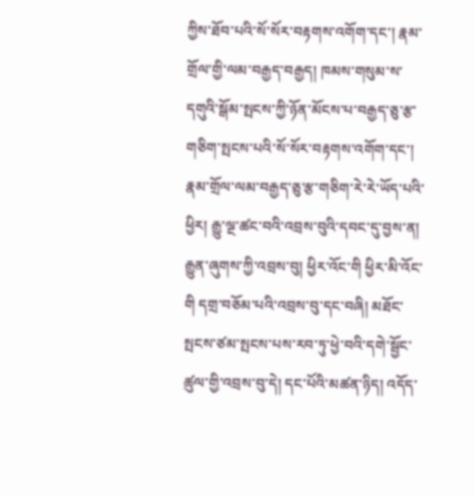ཀྱིས་ཐོབ་པའི་སོ་སོར་བརྟགས་འགོག་དང་། རྣམ་གྲོལ་གྱི་ལམ་བརྒྱད་བརྒྱད། ཁམས་གསུམ་ས་དགུའི་སྒོམ་སྤངས་ཀྱི་ཉོན་མོངས་པ་བརྒྱད་ཅུ་རྩ་གཅིག་སྤངས་པའི་སོ་སོར་བརྟགས་འགོག་དང་། རྣམ་གྲོལ་ལམ་བརྒྱད་ཅུ་རྩ་གཅིག་རེ་རེ་ཡོད་པའི་ཕྱིར། རྒྱུ་ལྔ་ཚང་བའི་འབྲས་བུའི་དབང་དུ་བྱས་ན། རྒྱུན་ཞུགས་ཀྱི་འབྲས་བུ། ཕྱིར་འོང་གི ཕྱིར་མི་འོང་གི དགྲ་བཅོམ་པའི་འབྲས་བུ་དང་བཞི། མཐོང་སྤངས་ཙམ་སྤངས་པས་རབ་ཏུ་ཕྱེ་བའི་དགེ་སྦྱོང་ཚུལ་གྱི་འབྲས་བུ་དེ། དང་པོའི་མཚན་ཉིད། འདོད་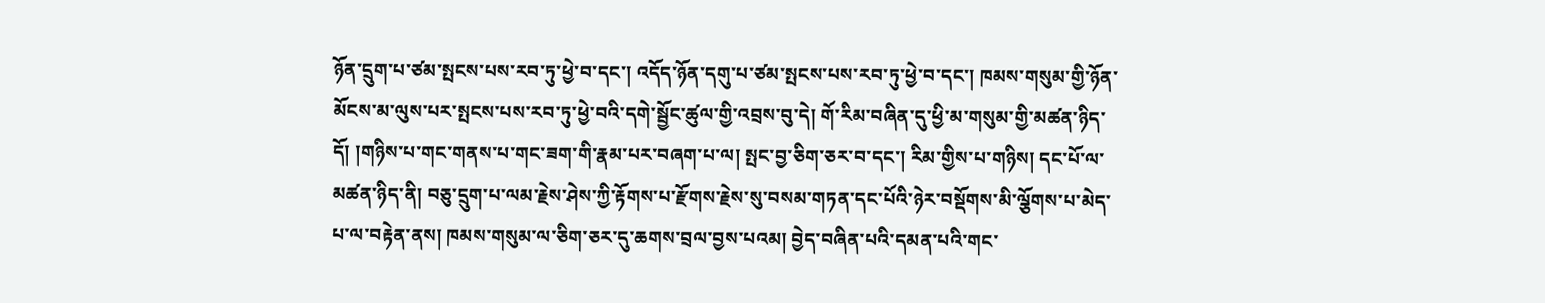ཉོན་དྲུག་པ་ཙམ་སྤངས་པས་རབ་ཏུ་ཕྱེ་བ་དང་། འདོད་ཉོན་དགུ་པ་ཙམ་སྤངས་པས་རབ་ཏུ་ཕྱེ་བ་དང་། ཁམས་གསུམ་གྱི་ཉོན་མོངས་མ་ལུས་པར་སྤངས་པས་རབ་ཏུ་ཕྱེ་བའི་དགེ་སྦྱོང་ཚུལ་གྱི་འབྲས་བུ་དེ། གོ་རིམ་བཞིན་དུ་ཕྱི་མ་གསུམ་གྱི་མཚན་ཉིད་དོ། །གཉིས་པ་གང་གནས་པ་གང་ཟག་གི་རྣམ་པར་བཞག་པ་ལ། སྤང་བྱ་ཅིག་ཅར་བ་དང་། རིམ་གྱིས་པ་གཉིས། དང་པོ་ལ་མཚན་ཉིད་ནི། བཅུ་དྲུག་པ་ལམ་རྗེས་ཤེས་ཀྱི་རྟོགས་པ་རྫོགས་རྗེས་སུ་བསམ་གཏན་དང་པོའི་ཉེར་བསྡོགས་མི་ལྕོགས་པ་མེད་པ་ལ་བརྟེན་ནས། ཁམས་གསུམ་ལ་ཅིག་ཅར་དུ་ཆགས་བྲལ་བྱས་པའམ། བྱེད་བཞིན་པའི་དམན་པའི་གང་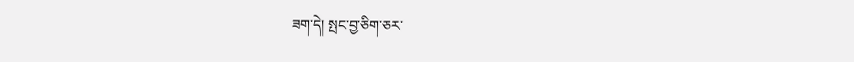ཟག་དེ། སྤང་བྱ་ཅིག་ཅར་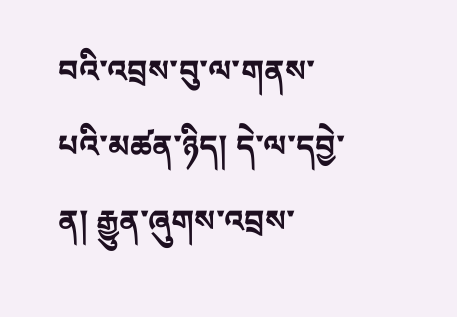བའི་འབྲས་བུ་ལ་གནས་པའི་མཚན་ཉིད། དེ་ལ་དབྱེ་ན། རྒྱུན་ཞུགས་འབྲས་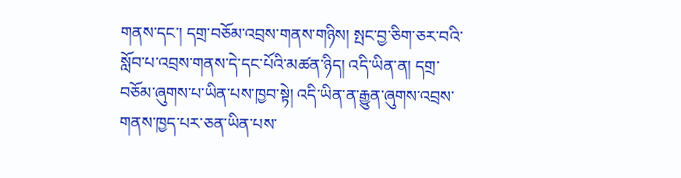གནས་དང་། དགྲ་བཅོམ་འབྲས་གནས་གཉིས། སྤང་བྱ་ཅིག་ཅར་བའི་སློབ་པ་འབྲས་གནས་དེ་དང་པོའི་མཚན་ཉིད། འདི་ཡིན་ན། དགྲ་བཅོམ་ཞུགས་པ་ཡིན་པས་ཁྱབ་སྟེ། འདི་ཡིན་ན་རྒྱུན་ཞུགས་འབྲས་གནས་ཁྱད་པར་ཅན་ཡིན་པས་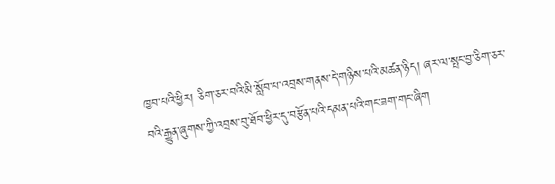ཁྱབ་པའི་ཕྱིར། ཅིག་ཅར་བའི་མི་སློབ་པ་འབྲས་གནས་དེ་གཉིས་པའི་མཚན་ཉིད། ཞར་ལ་སྤང་བྱ་ཅིག་ཅར་བའི་རྒྱུན་ཞུགས་ཀྱི་འབྲས་བུ་ཐོབ་ཕྱིར་དུ་བརྩོན་པའི་དམན་པའི་གང་ཟག་གང་ཞིག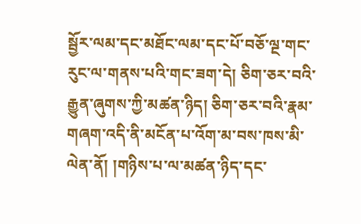སྦྱོར་ལམ་དང་མཐོང་ལམ་དང་པོ་བཅོ་ལྔ་གང་རུང་ལ་གནས་པའི་གང་ཟག་དེ། ཅིག་ཅར་བའི་རྒྱུན་ཞུགས་ཀྱི་མཚན་ཉིད། ཅིག་ཅར་བའི་རྣམ་གཞག་འདི་ནི་མངོན་པ་འོག་མ་བས་ཁས་མི་ལེན་ནོ། །གཉིས་པ་ལ་མཚན་ཉིད་དང་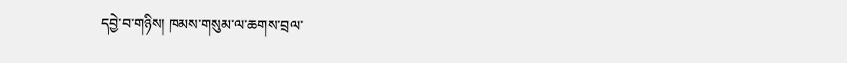དབྱེ་བ་གཉིས། ཁམས་གསུམ་ལ་ཆགས་བྲལ་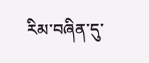རིམ་བཞིན་དུ་